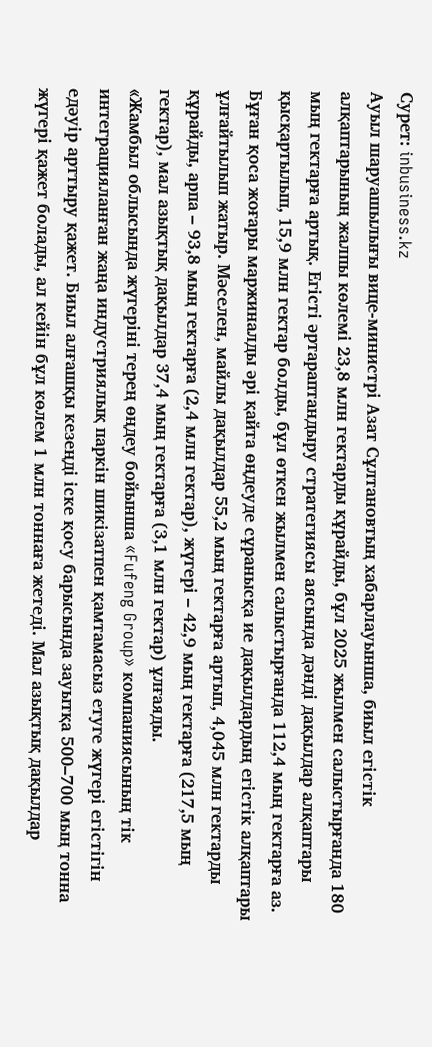Сурет: inbusiness.kz
Ауыл шаруашылығы вице-министрі Азат Сұлтановтың хабарлауынша, биыл егістік алқаптарының жалпы көлемі 23,8 млн гектарды құрайды, бұл 2025 жылмен салыстырғанда 180 мың гектарға артық. Егісті әртараптандыру стратегиясы аясында дәнді дақылдар алқаптары қысқартылып, 15,9 млн гектар болды, бұл өткен жылмен салыстырғанда 112,4 мың гектарға аз.
Бұған қоса жоғары маржиналды әрі қайта өңдеуде сұранысқа ие дақылдардың егістік алқаптары ұлғайтылып жатыр. Мәселен, майлы дақылдар 55,2 мың гектарға артып, 4,045 млн гектарды құрайды, арпа – 93,8 мың гектарға (2,4 млн гектар), жүгері – 42,9 мың гектарға (217,5 мың гектар), мал азықтық дақылдар 37,4 мың гектарға (3,1 млн гектар) ұлғаяды.
«Жамбыл облысында жүгеріні терең өңдеу бойынша «Fufeng Group» компаниясының тік интеграцияланған жаңа индустриялық паркін шикізатпен қамтамасыз етуге жүгері егістігін едәуір арттыру қажет. Биыл алғашқы кезеңді іске қосу барысында зауытқа 500–700 мың тонна жүгері қажет болады, ал кейін бұл көлем 1 млн тоннаға жетеді. Мал азықтық дақылдар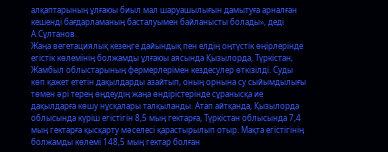алқаптарының ұлғаюы биыл мал шаруашылығын дамытуға арналған кешенді бағдарламаның басталуымен байланысты болады», деді А.Сұлтанов.
Жаңа вегетациялық кезеңге дайындық пен елдің оңтүстік өңірлерінде егістік көлемінің болжамды ұлғаюы аясында Қызылорда, Түркістан, Жамбыл облыстарының фермерлерімен кездесулер өткізілді. Суды көп қажет ететін дақылдарды азайтып, оның орнына су сыйымдылығы төмен әрі терең өңдеудің жаңа өндірістерінде сұранысқа ие дақылдарға көшу нұсқалары талқыланды. Атап айтқанда, Қызылорда облысында күріш егістігін 8,5 мың гектарға, Түркістан облысында 7,4 мың гектарға қысқарту мәселесі қарастырылып отыр. Мақта егістігінің болжамды көлемі 148,5 мың гектар болған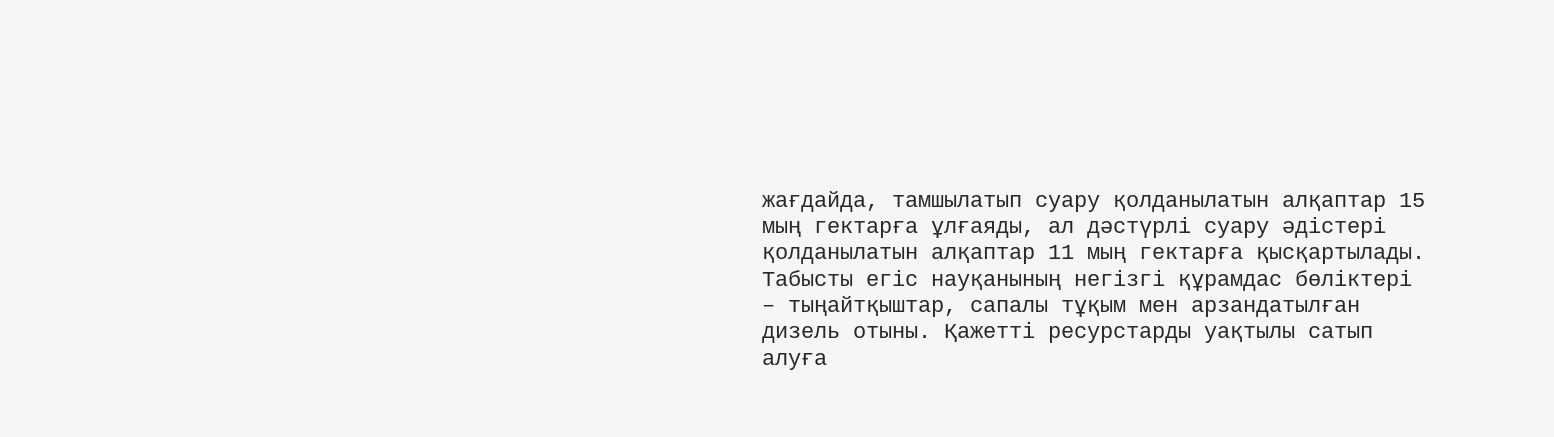жағдайда, тамшылатып суару қолданылатын алқаптар 15 мың гектарға ұлғаяды, ал дәстүрлі суару әдістері қолданылатын алқаптар 11 мың гектарға қысқартылады.
Табысты егіс науқанының негізгі құрамдас бөліктері – тыңайтқыштар, сапалы тұқым мен арзандатылған дизель отыны. Қажетті ресурстарды уақтылы сатып алуға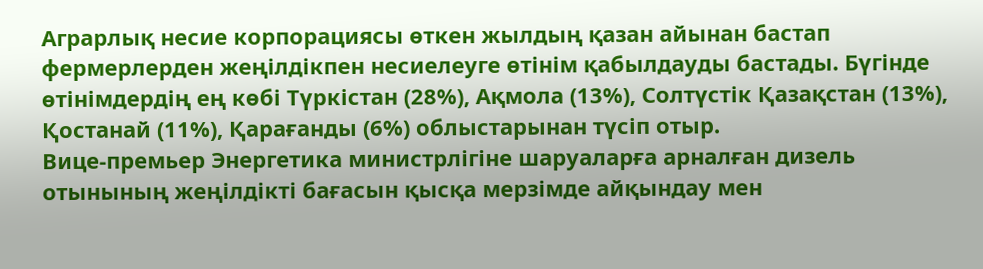Аграрлық несие корпорациясы өткен жылдың қазан айынан бастап фермерлерден жеңілдікпен несиелеуге өтінім қабылдауды бастады. Бүгінде өтінімдердің ең көбі Түркістан (28%), Ақмола (13%), Солтүстік Қазақстан (13%), Қостанай (11%), Қарағанды (6%) облыстарынан түсіп отыр.
Вице-премьер Энергетика министрлігіне шаруаларға арналған дизель отынының жеңілдікті бағасын қысқа мерзімде айқындау мен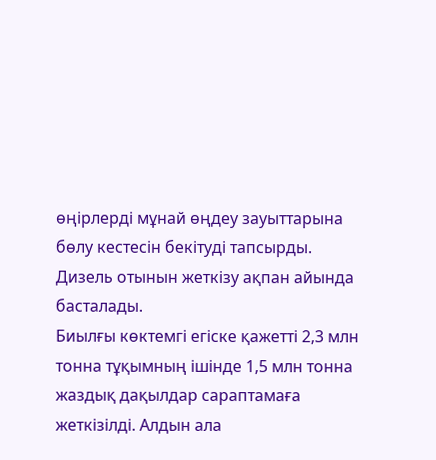өңірлерді мұнай өңдеу зауыттарына бөлу кестесін бекітуді тапсырды. Дизель отынын жеткізу ақпан айында басталады.
Биылғы көктемгі егіске қажетті 2,3 млн тонна тұқымның ішінде 1,5 млн тонна жаздық дақылдар сараптамаға жеткізілді. Алдын ала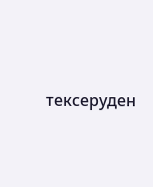тексеруден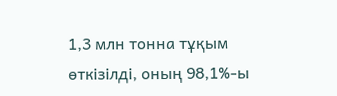1,3 млн тонна тұқым өткізілді, оның 98,1%-ы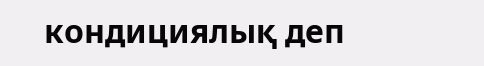кондициялық деп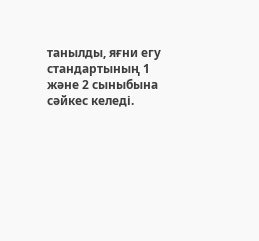танылды, яғни егу стандартының 1 және 2 сыныбына сәйкес келеді.